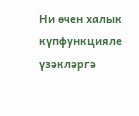Ни өчен халык күпфункцияле үзәкләргә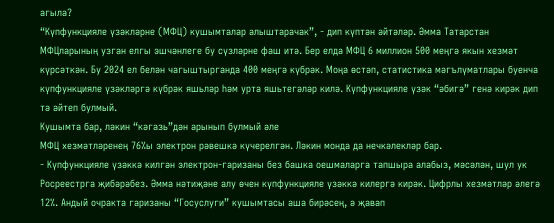агыла?
“Күпфункцияле үзәкләрне (МФЦ) кушымталар алыштарачак”, - дип күптән әйтәләр. Әмма Татарстан МФЦларының узган елгы эшчәнлеге бу сүзләрне фаш итә. Бер елда МФЦ 6 миллион 500 меңгә якын хезмәт күрсәткән. Бу 2024 ел белән чагыштырганда 400 меңгә күбрәк. Моңа өстәп, статистика мәгълүматлары буенча күпфункцияле үзәкләргә күбрәк яшьләр һәм урта яшьтегәләр килә. Күпфункцияле үзәк “әбигә” генә кирәк дип тә әйтеп булмый.
Кушымта бар, ләкин “кәгазь”дән арынып булмый әле
МФЦ хезмәтләренең 76%ы электрон рәвешкә күчерелгән. Ләкин монда да нечкәлекләр бар.
- Күпфункцияле үзәккә килгән электрон-гаризаны без башка оешмаларга тапшыра алабыз, мәсәлән, шул ук Росреестрга җибәрәбез. Әмма нәтиҗәне алу өчен күпфункцияле үзәккә килергә кирәк. Цифрлы хезмәтләр әлегә 12%. Андый очракта гаризаны “Госуслуги” кушымтасы аша бирәсең, ә җавап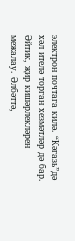электрон почтага килә. “Кәгазь”дә хәл ителә торган хезмәтләр дә бар. Әйтик, җир кишәрлекләрен межалау. Әлбәттә,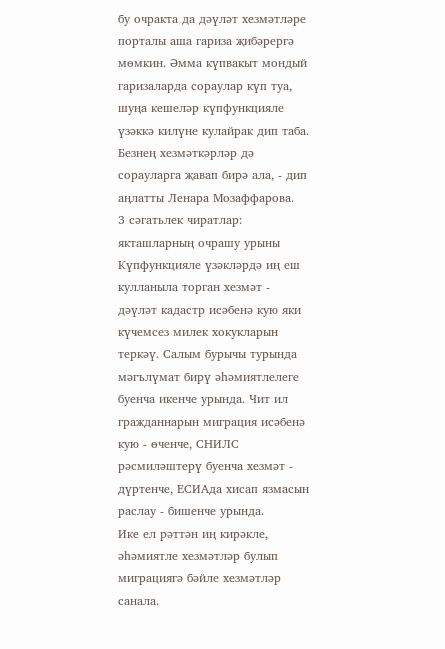бу очракта да дәүләт хезмәтләре порталы аша гариза җибәрергә мөмкин. Әмма күпвакыт мондый гаризаларда сораулар күп туа, шуңа кешеләр күпфункцияле үзәккә килүне кулайрак дип таба. Безнең хезмәткәрләр дә сорауларга җавап бирә ала, - дип аңлатты Ленара Мозаффарова.
3 сәгатьлек чиратлар: якташларның очрашу урыны
Күпфункцияле үзәкләрдә иң еш кулланыла торган хезмәт - дәүләт кадастр исәбенә кую яки күчемсез милек хокукларын теркәү. Салым бурычы турында мәгълүмат бирү әһәмиятлелеге буенча икенче урында. Чит ил гражданнарын миграция исәбенә кую - өченче, СНИЛС рәсмиләштерү буенча хезмәт - дүртенче, ЕСИАда хисап язмасын раслау - бишенче урында.
Ике ел рәттән иң кирәкле, әһәмиятле хезмәтләр булып миграциягә бәйле хезмәтләр санала.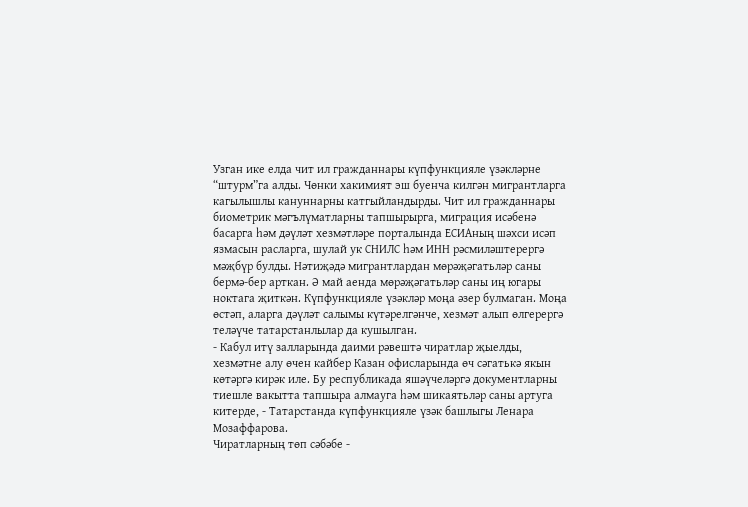Узган ике елда чит ил гражданнары күпфункцияле үзәкләрне “штурм”га алды. Чөнки хакимият эш буенча килгән мигрантларга кагылышлы кануннарны катгыйландырды. Чит ил гражданнары биометрик мәгълүматларны тапшырырга, миграция исәбенә басарга һәм дәүләт хезмәтләре порталында ЕСИАның шәхси исәп язмасын расларга, шулай ук СНИЛС һәм ИНН рәсмиләштерергә мәҗбүр булды. Нәтиҗәдә мигрантлардан мөрәҗәгатьләр саны бермә-бер арткан. Ә май аенда мөрәҗәгатьләр саны иң югары ноктага җиткән. Күпфункцияле үзәкләр моңа әзер булмаган. Моңа өстәп, аларга дәүләт салымы күтәрелгәнче, хезмәт алып өлгерергә теләүче татарстанлылар да кушылган.
- Кабул итү залларында даими рәвештә чиратлар җыелды, хезмәтне алу өчен кайбер Казан офисларында өч сәгатькә якын көтәргә кирәк иле. Бу республикада яшәүчеләргә документларны тиешле вакытта тапшыра алмауга һәм шикаятьләр саны артуга китерде, - Татарстанда күпфункцияле үзәк башлыгы Ленара Мозаффарова.
Чиратларның төп сәбәбе -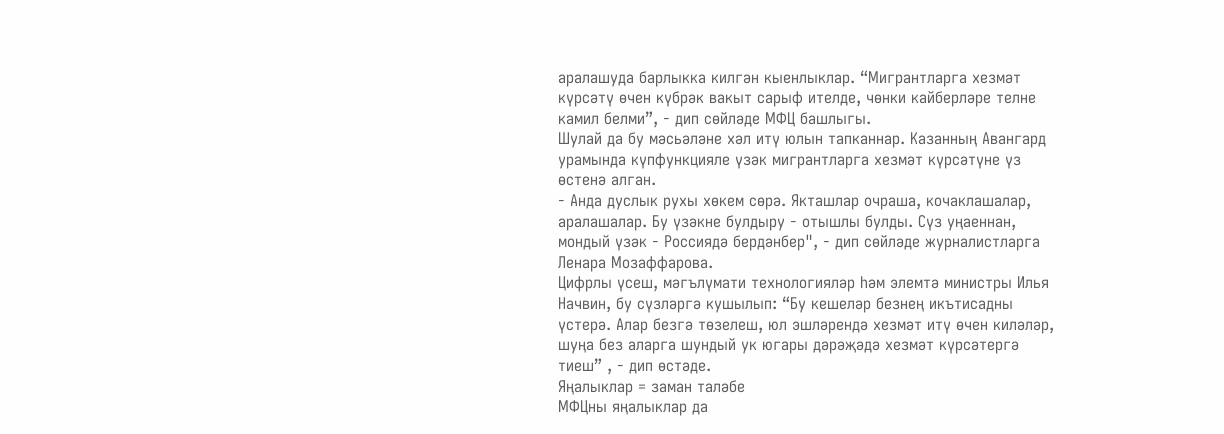аралашуда барлыкка килгән кыенлыклар. “Мигрантларга хезмәт күрсәтү өчен күбрәк вакыт сарыф ителде, чөнки кайберләре телне камил белми”, - дип сөйләде МФЦ башлыгы.
Шулай да бу мәсьәләне хәл итү юлын тапканнар. Казанның Авангард урамында күпфункцияле үзәк мигрантларга хезмәт күрсәтүне үз өстенә алган.
- Анда дуслык рухы хөкем сөрә. Якташлар очраша, кочаклашалар, аралашалар. Бу үзәкне булдыру - отышлы булды. Сүз уңаеннан, мондый үзәк - Россиядә бердәнбер", - дип сөйләде журналистларга Ленара Мозаффарова.
Цифрлы үсеш, мәгълүмати технологияләр һәм элемтә министры Илья Начвин, бу сүзләргә кушылып: “Бу кешеләр безнең икътисадны үстерә. Алар безгә төзелеш, юл эшләрендә хезмәт итү өчен киләләр, шуңа без аларга шундый ук югары дәрәҗәдә хезмәт күрсәтергә тиеш” , - дип өстәде.
Яңалыклар = заман таләбе
МФЦны яңалыклар да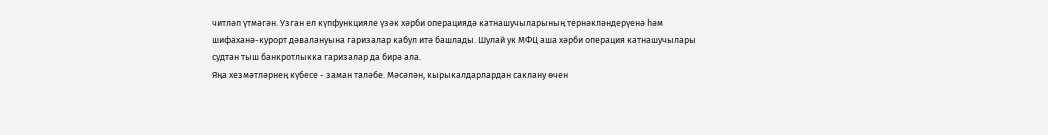читләп үтмәгән. Узган ел күпфункцияле үзәк хәрби операциядә катнашучыларының тернәкләндерүенә һәм шифаханә-курорт дәвалануына гаризалар кабул итә башлады. Шулай ук МФЦ аша хәрби операция катнашучылары судтан тыш банкротлыкка гаризалар да бирә ала.
Яңа хезмәтләрнең күбесе - заман таләбе. Мәсәлән, кырыкалдарлардан саклану өчен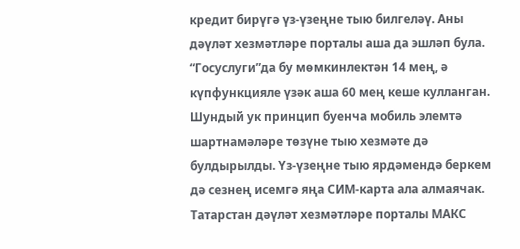кредит бирүгә үз-үзеңне тыю билгеләү. Аны дәүләт хезмәтләре порталы аша да эшләп була. “Госуслуги”да бу мөмкинлектән 14 мең, ә күпфункцияле үзәк аша 60 мең кеше кулланган. Шундый ук принцип буенча мобиль элемтә шартнамәләре төзүне тыю хезмәте дә булдырылды. Үз-үзеңне тыю ярдәмендә беркем дә сезнең исемгә яңа СИМ-карта ала алмаячак.
Татарстан дәүләт хезмәтләре порталы МАКС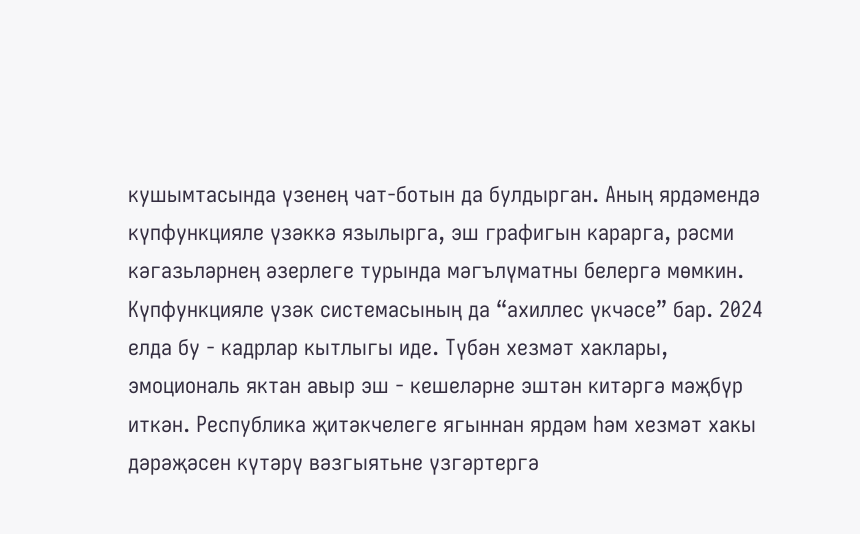кушымтасында үзенең чат-ботын да булдырган. Аның ярдәмендә күпфункцияле үзәккә язылырга, эш графигын карарга, рәсми кәгазьләрнең әзерлеге турында мәгълүматны белергә мөмкин.
Күпфункцияле үзәк системасының да “ахиллес үкчәсе” бар. 2024 елда бу - кадрлар кытлыгы иде. Түбән хезмәт хаклары, эмоциональ яктан авыр эш - кешеләрне эштән китәргә мәҗбүр иткән. Республика җитәкчелеге ягыннан ярдәм һәм хезмәт хакы дәрәҗәсен күтәрү вәзгыятьне үзгәртергә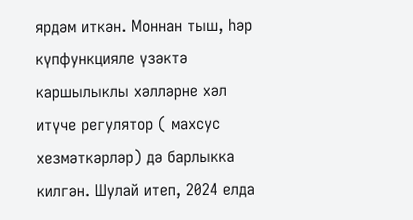ярдәм иткән. Моннан тыш, һәр күпфункцияле үзәктә каршылыклы хәлләрне хәл итүче регулятор ( махсус хезмәткәрләр) дә барлыкка килгән. Шулай итеп, 2024 елда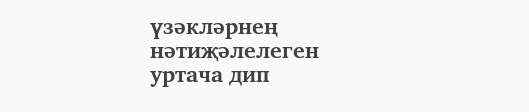үзәкләрнең нәтиҗәлелеген уртача дип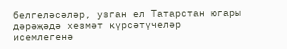белгеләсәләр, узган ел Татарстан югары дәрәҗәдә хезмәт күрсәтүчеләр исемлегенә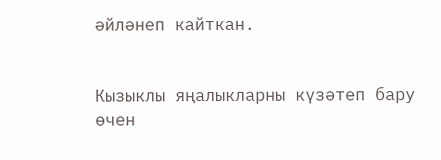әйләнеп кайткан.


Кызыклы яңалыкларны күзәтеп бару өчен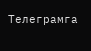Телеграмга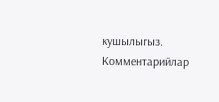кушылыгыз.
Комментарийлар